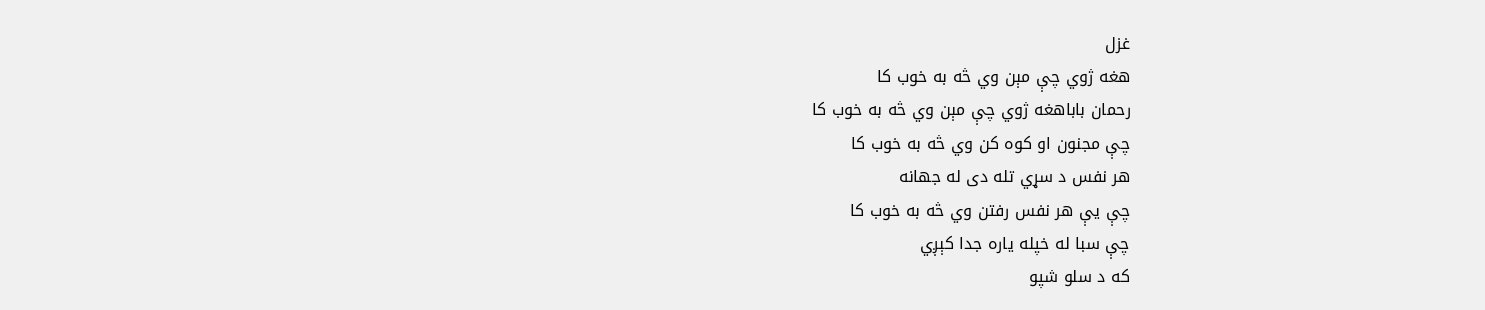غزل
هغه ژوي چې مېن وي څه به خوب کا
رحمان باباهغه ژوي چې مېن وي څه به خوب کا
چې مجنون او کوه کن وي څه به خوب کا
هر نفس د سړي تله دی له جهانه
چې يې هر نفس رفتن وي څه به خوب کا
چې سبا له خپله ياره جدا کېږي
که د سلو شپو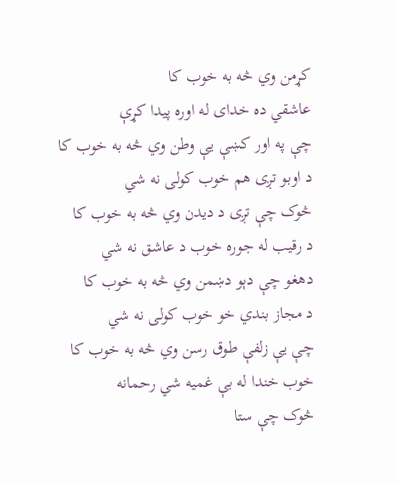کړمن وي څه به خوب کا
عاشقي ده خدای له اوره پيدا کړې
چې په اور کښې يې وطن وي څه به خوب کا
د اوبو تږی هم خوب کولی نه شي
څوک چې تږی د ديدن وي څه به خوب کا
د رقيب له جوره خوب د عاشق نه شي
دهغو چې دېو دښمن وي څه به خوب کا
د مجاز بندي خو خوب کولی نه شي
چې يې زلفې طوق رسن وي څه به خوب کا
خوب خندا له بې غميه شي رحمانه
څوک چې ستا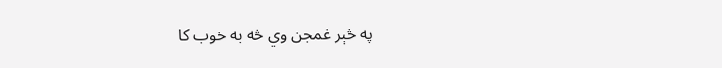په څېر غمجن وي څه به خوب کا